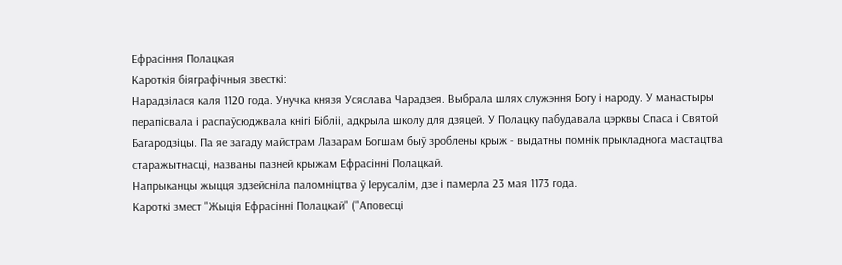Ефрасіння Полацкая
Кароткія біяграфічныя звесткі:
Нарадзілася каля 1120 года. Унучка князя Усяслава Чарадзея. Выбрала шлях служэння Богу і народу. У манастыры перапісвала і распаўсюджвала кнігі Бібліі, адкрыла школу для дзяцей. У Полацку пабудавала цэрквы Спаса і Святой Багародзіцы. Па яе загаду майстрам Лазарам Богшам быў зроблены крыж - выдатны помнік прыкладнога мастацтва старажытнасці, названы пазней крыжам Ефрасінні Полацкай.
Напрыканцы жыцця здзейсніла паломніцтва ў Іерусалім, дзе і памерла 23 мая 1173 года.
Кароткі змест "Жыція Ефрасінні Полацкай" ("Аповесці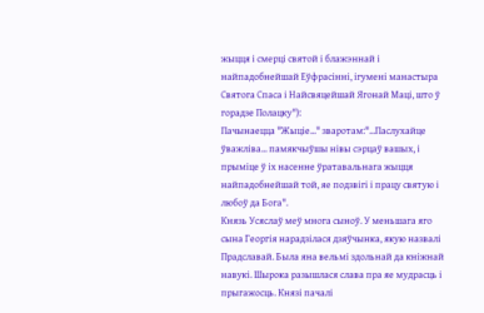жыцця і смерці святой і блажэннай і найпадобнейшай Еўфрасінні, ігумені манастыра Святога Спаса і Найсвяцейшай Ягонай Маці, што ў горадзе Полацку"):
Пачынаецца "Жыціе..." зваротам:"...Паслухайце ўважліва... памякчыўшы нівы сэрцаў вашых, і прыміце ў іх насенне ўратавальнага жыцця найпадобнейшай той, яе подзвігі і працу святую і любоў да Бога".
Князь Усяслаў меў многа сыноў. У меньшага яго сына Георгія нарадзілася дзяўчынка, якую назвалі Прадславай. Была яна вельмі здольнай да кніжнай навукі. Шырока разышлася слава пра яе мудрасць і прыгажосць. Князі пачалі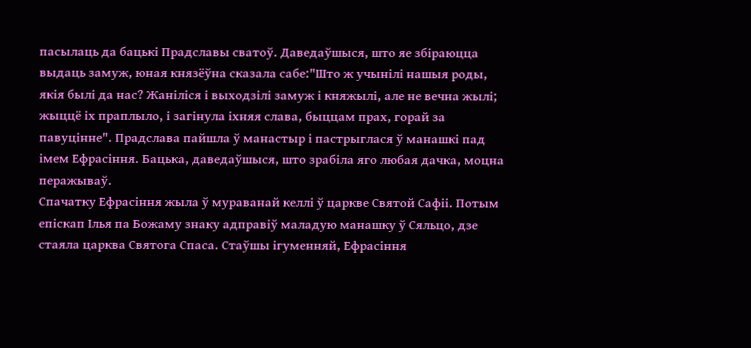пасылаць да бацькі Прадславы сватоў. Даведаўшыся, што яе збіраюцца выдаць замуж, юная князёўна сказала сабе:"Што ж учынілі нашыя роды, якія былі да нас? Жаніліся і выходзілі замуж і княжылі, але не вечна жылі; жыццё іх праплыло, і загінула іхняя слава, быццам прах, горай за павуцінне". Прадслава пайшла ў манастыр і пастрыглася ў манашкі пад імем Ефрасіння. Бацька, даведаўшыся, што зрабіла яго любая дачка, моцна перажываў.
Спачатку Ефрасіння жыла ў мураванай келлі ў царкве Святой Сафіі. Потым епіскап Ілья па Божаму знаку адправіў маладую манашку ў Сяльцо, дзе стаяла царква Святога Спаса. Стаўшы ігуменняй, Ефрасіння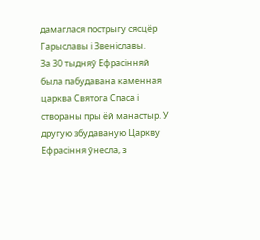дамаглася пострыгу сясцёр Гарыславы і Звеніславы.
За 30 тыдняў Ефрасінняй была пабудавана каменная царква Святога Спаса і створаны пры ёй манастыр. У другую збудаваную Царкву Ефрасіння ўнесла, з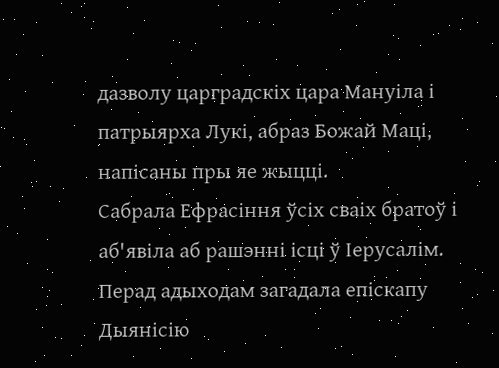дазволу царградскіх цара Мануіла і патрыярха Лукі, абраз Божай Маці, напісаны пры яе жыцці.
Сабрала Ефрасіння ўсіх сваіх братоў і аб'явіла аб рашэнні ісці ў Іерусалім. Перад адыходам загадала епіскапу Дыянісію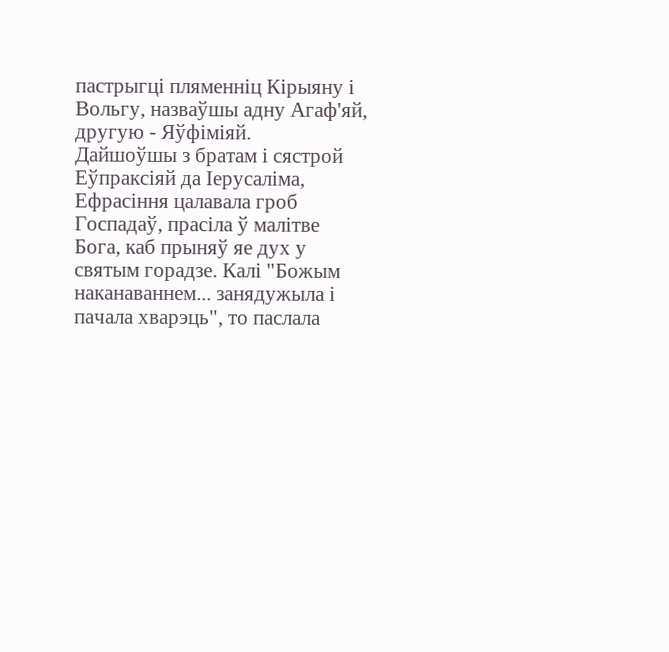пастрыгці пляменніц Кірыяну і Вольгу, назваўшы адну Агаф'яй, другую - Яўфіміяй.
Дайшоўшы з братам і сястрой Еўпраксіяй да Іерусаліма, Ефрасіння цалавала гроб Госпадаў, прасіла ў малітве Бога, каб прыняў яе дух у святым горадзе. Калі "Божым наканаваннем... занядужыла і пачала хварэць", то паслала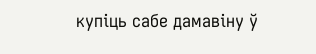купіць сабе дамавіну ў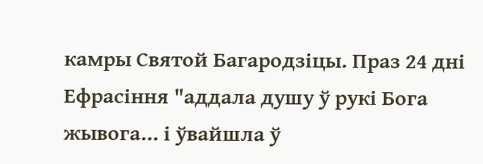камры Святой Багародзіцы. Праз 24 дні Ефрасіння "аддала душу ў рукі Бога жывога... і ўвайшла ў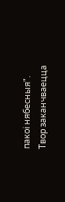пакоі нябесныя".
Твор заканчваецца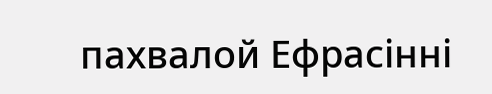пахвалой Ефрасінні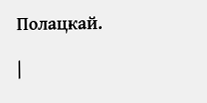Полацкай.

|